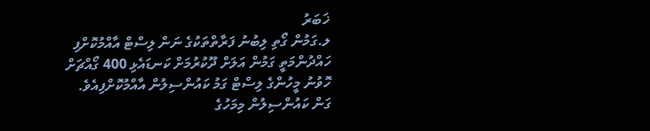ޚަބަރު
ލ.ގަމުން ގޯތި ލިބުނު ފަރާތްތަކުގެ ނަން ލިސްޓް އާއްމުކޮށްފި
ހައްދުންމަތީ ގަމުން އަލަށް ދޫކުރުމަށް ކަނޑައެޅި 400 ގޯއްޗަށް ހޮވުނު މީހުންގެ ލިސްޓް ގަމު ކައުންސިލުން އާއްމުކޮށްފިއެވެ.
ގަން ކައުންސިލުން މިމަހުގެ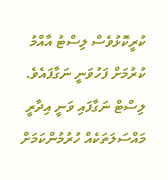ކުރީކޮޅުވެސް ލިސްޓު އާއްމު ކުރުމަށް ފަހުވަނީ ނަގާފައެވެ. ލިސްޓް ނަގާފައި ވަނީ އިދާރީ މައްސަލަތަކެއް ހުރުމުންކަމަށް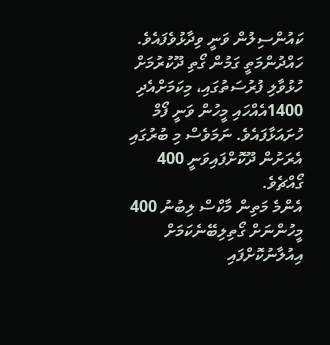ކައުންސިލުން ވަނީ ވިދާޅުވެފައެވެ.
ހައްދުންމަތީ ގަމުން ގޯތި ދޫކުރުމަށް ހުޅުވާލި ފުރުސަތުގައި، މިކަމަށްއެދި 1400އެއްހައި މީހުން ވަނީ ފޯމް ހުށައަޅާފައެވެ. ނަމަވެސް މި ބުރުގައި އެރަށުން ދޫކޮށްފައިވަނީ 400 ގޯއްޗެވެ.
އެންމެ މަތިން މާކްސް ލިބުނު 400 މީހުންނަށް ގޯތިލިބޭނެކަމަށް އިއުލާނުކޮށްފައި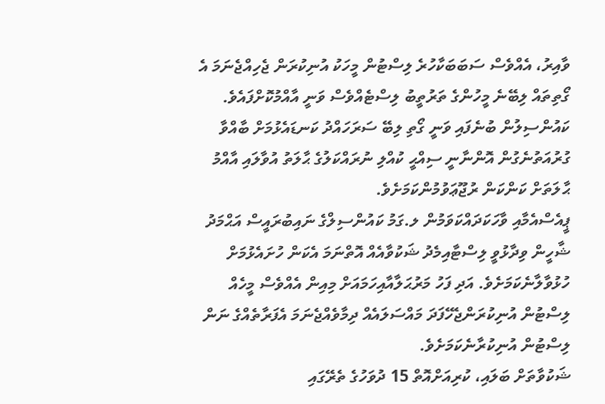ވާއިރު، އެއްވެސް ސަބަބަކާހުރެ ލިސްޓުން މީހަކު އުނިކުރަން ޖެހިއްޖެނަމަ އެ ގޯތިތައް ލިބޭނެ މީހުންގެ ތަރުތީބު ލިސްޓެއްވެސް ވަނީ އާއްމުކޮށްފައެވެ.
ކައުންސިލުން ބުނެފައި ވަނީ ގޯތި ލިބޭ ސަރަހައްދު ކަނޑައެޅުމަށް ބާއްވާ ގުރުއަތުނެގުން އޮންނާނީ ސިއްޙީ ކުއްލި ނުރައްކަލުގެ ޙާލަތު އުވާލައި އާއްމު ޙާލަތަށް ކަންކަން ރުޖޫޢަވުމުންކަމަށެވެ.
ޕީއެސްއެމާއި ވާހަކަދައްކަވަމުން ލ.ގަމު ކައުންސިލްގެ ނައިބުރައީސް އަޙްމަދު ޝާހީން ވިދާޅުވީ ލިސްޓާއިމެދު ޝަކުވާއެއް އޮތްނަމަ އެކަން ހުށައެޅުމަށް ހުޅުވާލާނެކަމަށެވެ. އަދި ފަހު މަރުޙަލާއާއިހަމައަށް މިއިން އެއްވެސް މީހެއް ލިސްޓުން އުނިކުރަންޖެހޭފަދަ މައްސަލައެއް ދިމާވެއްޖެނަމަ އެފަރާތެއްގެ ނަން ލިސްޓުން އުނިކުރާނެކަމަށެވެ.
ޝަކުވާތަށް ބަލައި، ކުރިއަށްއޮތް 15 ދުވަހުގެ ތެރޭގައި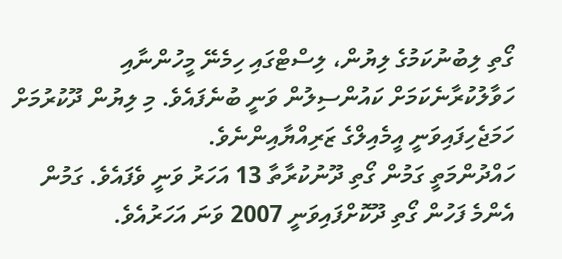ގޯތި ލިބުނުކަމުގެ ލިޔުން، ލިސްޓްގައި ހިމެނޭ މީހުންނާއި ހަވާލުކުރާނެކަމަށް ކައުންސިލުން ވަނީ ބުނެފައެވެ. މި ލިޔުން ދޫކުރުމަށް ހަމަޖެހިފައިވަނީ އީމެއިލްގެ ޒަރިއްޔާއިންނެވެ.
ހައްދުންމަތީ ގަމުން ގޯތި ދޫނުކުރާތާ 13 އަހަރު ވަނީ ވެފައެވެ. ގަމުން އެންމެ ފަހުން ގޯތި ދޫކޮށްފައިވަނީ 2007 ވަނަ އަހަރުއެވެ.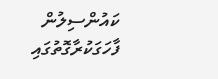ކައުންސިލުން ފާހަގަކުރާގޮތުގައި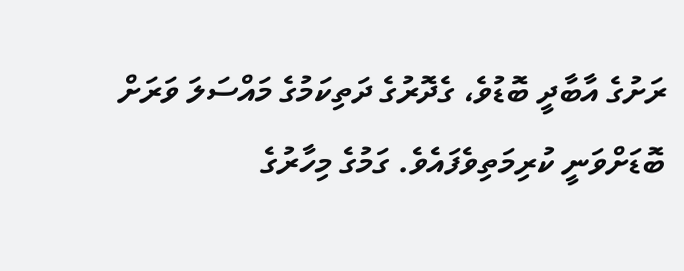ރަށުގެ އާބާދީ ބޮޑުވެ، ގެދޮރުގެ ދަތިކަމުގެ މައްސަލަ ވަރަށް ބޮޑަށްވަނީ ކުރިމަތިވެފައެވެ. ގަމުގެ މިހާރުގެ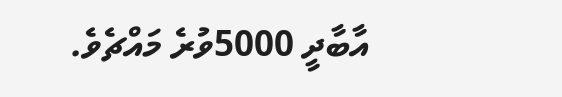އާބާދީ 5000ވުރެ މައްޗެވެ.